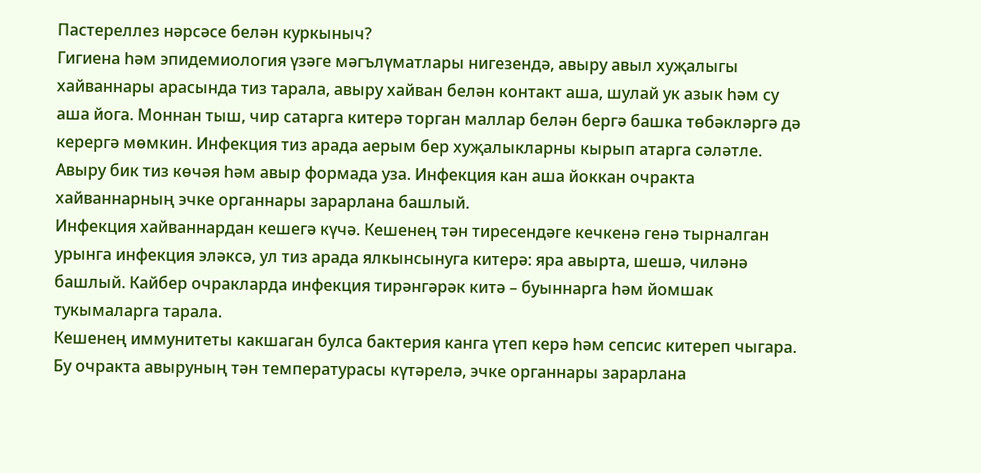Пастереллез нәрсәсе белән куркыныч?
Гигиена һәм эпидемиология үзәге мәгълүматлары нигезендә, авыру авыл хуҗалыгы хайваннары арасында тиз тарала, авыру хайван белән контакт аша, шулай ук азык һәм су аша йога. Моннан тыш, чир сатарга китерә торган маллар белән бергә башка төбәкләргә дә керергә мөмкин. Инфекция тиз арада аерым бер хуҗалыкларны кырып атарга сәләтле.
Авыру бик тиз көчәя һәм авыр формада уза. Инфекция кан аша йоккан очракта хайваннарның эчке органнары зарарлана башлый.
Инфекция хайваннардан кешегә күчә. Кешенең тән тиресендәге кечкенә генә тырналган урынга инфекция эләксә, ул тиз арада ялкынсынуга китерә: яра авырта, шешә, чиләнә башлый. Кайбер очракларда инфекция тирәнгәрәк китә – буыннарга һәм йомшак тукымаларга тарала.
Кешенең иммунитеты какшаган булса бактерия канга үтеп керә һәм сепсис китереп чыгара. Бу очракта авыруның тән температурасы күтәрелә, эчке органнары зарарлана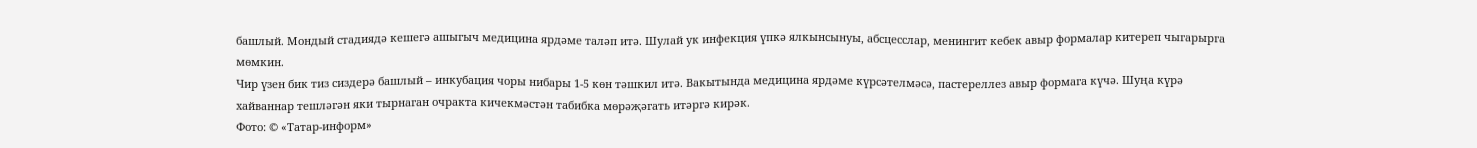башлый. Мондый стадиядә кешегә ашыгыч медицина ярдәме таләп итә. Шулай ук инфекция үпкә ялкынсынуы, абсцесслар, менингит кебек авыр формалар китереп чыгарырга мөмкин.
Чир үзен бик тиз сиздерә башлый – инкубация чоры нибары 1-5 көн тәшкил итә. Вакытында медицина ярдәме күрсәтелмәсә, пастереллез авыр формага күчә. Шуңа күрә хайваннар тешләгән яки тырнаган очракта кичекмәстән табибка мөрәҗәгать итәргә кирәк.
Фото: © «Татар-информ»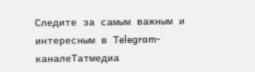Следите за самым важным и интересным в Telegram-каналеТатмедиа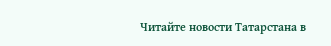Читайте новости Татарстана в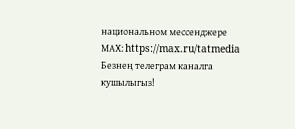национальном мессенджере MАХ: https://max.ru/tatmedia
Безнең телеграм каналга кушылыгыз!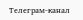Телеграм-канал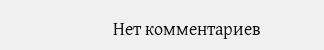Нет комментариев